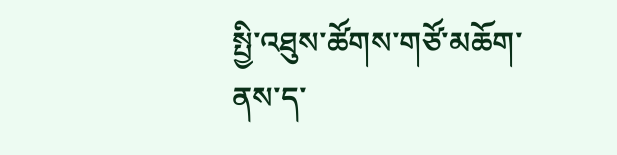སྤྱི་འཐུས་ཚོགས་གཙོ་མཆོག་ནས་ད་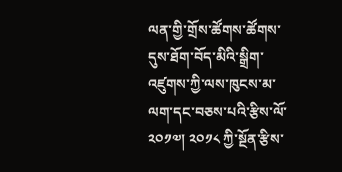ལན་གྱི་གྲོས་ཚོགས་ཚོགས་དུས་ཐོག་བོད་མིའི་སྒྲིག་འཛུགས་ཀྱི་ལས་ཁུངས་མ་ལག་དང་བཅས་པའི་རྩིས་ལོ་ ༢༠༡༧། ༢༠༡༨ ཀྱི་སྔོན་རྩིས་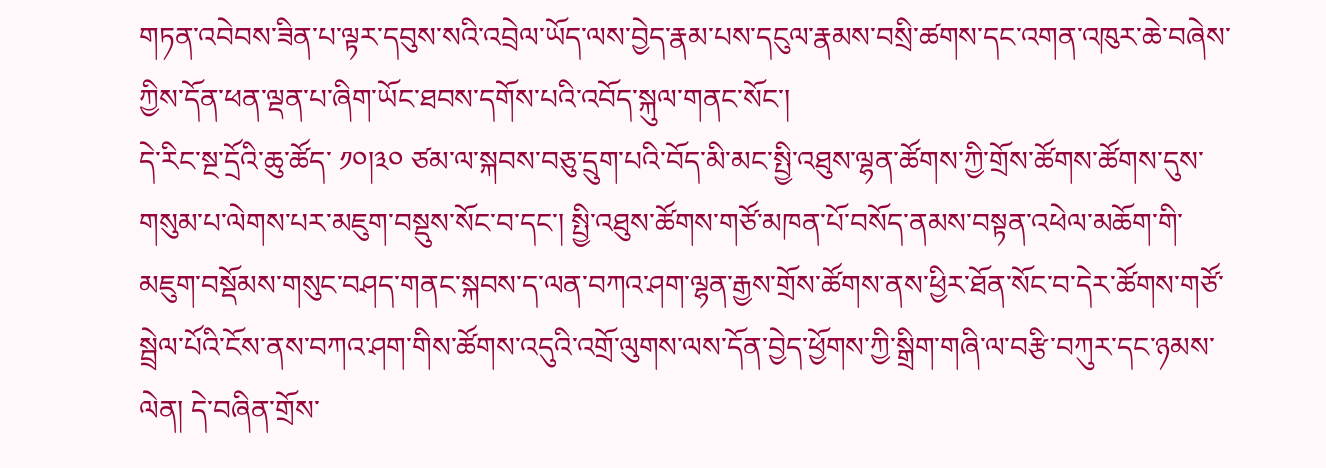གཏན་འབེབས་ཟིན་པ་ལྟར་དབུས་སའི་འབྲེལ་ཡོད་ལས་བྱེད་རྣམ་པས་དངུལ་རྣམས་བསྲི་ཚགས་དང་འགན་འཁུར་ཆེ་བཞེས་ཀྱིས་དོན་ཕན་ལྡན་པ་ཞིག་ཡོང་ཐབས་དགོས་པའི་འབོད་སྐུལ་གནང་སོང་།
དེ་རིང་སྔ་དྲོའི་ཆུ་ཚོད་ ༡༠།༣༠ ཙམ་ལ་སྐབས་བཅུ་དྲུག་པའི་བོད་མི་མང་སྤྱི་འཐུས་ལྷན་ཚོགས་ཀྱི་གྲོས་ཚོགས་ཚོགས་དུས་གསུམ་པ་ལེགས་པར་མཇུག་བསྡུས་སོང་བ་དང་། སྤྱི་འཐུས་ཚོགས་གཙོ་མཁན་པོ་བསོད་ནམས་བསྟན་འཕེལ་མཆོག་གི་མཇུག་བསྡོམས་གསུང་བཤད་གནང་སྐབས་ད་ལན་བཀའ་ཤག་ལྷན་རྒྱས་གྲོས་ཚོགས་ནས་ཕྱིར་ཐོན་སོང་བ་དེར་ཚོགས་གཙོ་སྦྲེལ་པོའི་ངོས་ནས་བཀའ་ཤག་གིས་ཚོགས་འདུའི་འགྲོ་ལུགས་ལས་དོན་བྱེད་ཕྱོགས་ཀྱི་སྒྲིག་གཞི་ལ་བརྩི་བཀུར་དང་ཉམས་ལེན། དེ་བཞིན་གྲོས་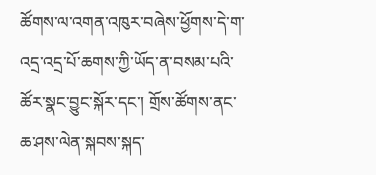ཚོགས་ལ་འགན་འཁུར་བཞེས་ཕྱོགས་དེ་ག་འདྲ་འདྲ་པོ་ཆགས་ཀྱི་ཡོད་ན་བསམ་པའི་ཚོར་སྣང་བྱུང་སྐོར་དང་། གྲོས་ཚོགས་ནང་ཆ་ཤས་ལེན་སྐབས་སྐད་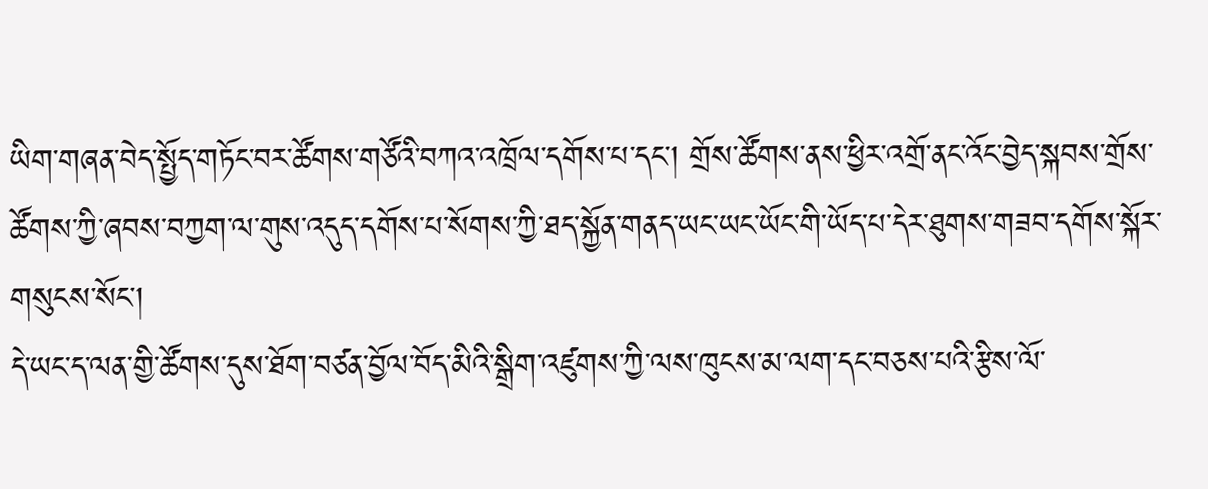ཡིག་གཞན་བེད་སྤྱོད་གཏོང་བར་ཚོགས་གཙོའི་བཀའ་འཁྲོལ་དགོས་པ་དང་། གྲོས་ཚོགས་ནས་ཕྱིར་འགྲོ་ནང་འོང་བྱེད་སྐབས་གྲོས་ཚོགས་ཀྱི་ཞབས་བཀྱག་ལ་གུས་འདུད་དགོས་པ་སོགས་ཀྱི་ཐད་སྐྱོན་གནད་ཡང་ཡང་ཡོང་གི་ཡོད་པ་དེར་ཐུགས་གཟབ་དགོས་སྐོར་གསུངས་སོང་།
དེ་ཡང་ད་ལན་གྱི་ཚོགས་དུས་ཐོག་བཙན་བྱོལ་བོད་མིའི་སྒྲིག་འཛུགས་ཀྱི་ལས་ཁུངས་མ་ལག་དང་བཅས་པའི་རྩིས་ལོ་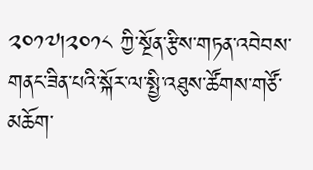༢༠༡༧།༢༠༡༨ ཀྱི་སྔོན་རྩིས་གཏན་འབེབས་གནང་ཟིན་པའི་སྐོར་ལ་སྤྱི་འཐུས་ཚོགས་གཙོ་མཆོག་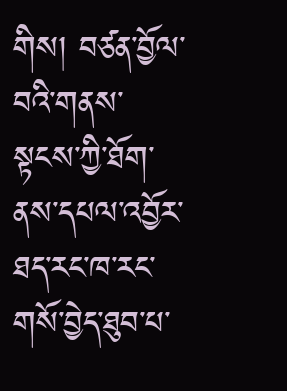གིས། བཙན་བྱོལ་བའི་གནས་སྟངས་ཀྱི་ཐོག་ནས་དཔལ་འབྱོར་ཐད་རང་ཁ་རང་གསོ་བྱེད་ཐུབ་པ་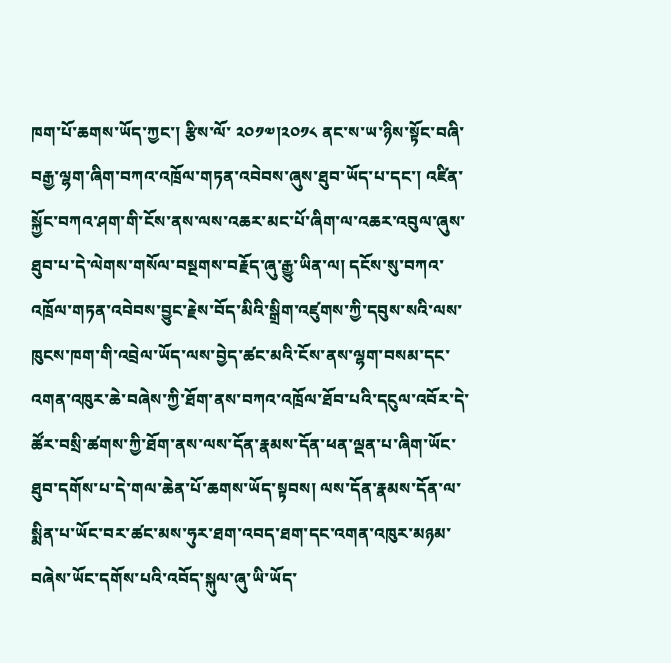ཁག་པོ་ཆགས་ཡོད་ཀྱང་། རྩིས་ལོ་ ༢༠༡༧།༢༠༡༨ ནང་ས་ཡ་ཉིས་སྟོང་བཞི་བརྒྱ་ལྷག་ཞིག་བཀའ་འཁྲོལ་གཏན་འབེབས་ཞུས་ཐུབ་ཡོད་པ་དང་། འཛིན་སྐྱོང་བཀའ་ཤག་གི་ངོས་ནས་ལས་འཆར་མང་པོ་ཞིག་ལ་འཆར་འབུལ་ཞུས་ཐུབ་པ་དེ་ལེགས་གསོལ་བསྔགས་བརྗོད་ཞུ་རྒྱུ་ཡིན་ལ། དངོས་སུ་བཀའ་འཁྲོལ་གཏན་འབེབས་བྱུང་རྗེས་བོད་མིའི་སྒྲིག་འཛུགས་ཀྱི་དབུས་སའི་ལས་ཁུངས་ཁག་གི་འབྲེལ་ཡོད་ལས་བྱེད་ཚང་མའི་ངོས་ནས་ལྷག་བསམ་དང་འགན་འཁུར་ཆེ་བཞེས་ཀྱི་ཐོག་ནས་བཀའ་འཁྲོལ་ཐོབ་པའི་དངུལ་འབོར་དེ་ཚོར་བསྲི་ཚགས་ཀྱི་ཐོག་ནས་ལས་དོན་རྣམས་དོན་ཕན་ལྡན་པ་ཞིག་ཡོང་ཐུབ་དགོས་པ་དེ་གལ་ཆེན་པོ་ཆགས་ཡོད་སྟབས། ལས་དོན་རྣམས་དོན་ལ་སྨིན་པ་ཡོང་བར་ཚང་མས་ཧུར་ཐག་འབད་ཐག་དང་འགན་འཁུར་མཉམ་བཞེས་ཡོང་དགོས་པའི་འབོད་སྐུལ་ཞུ་ཡི་ཡོད་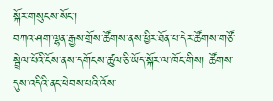སྐོར་གསུངས་སོང་།
བཀའ་ཤག་ལྷན་རྒྱས་གྲོས་ཚོགས་ནས་ཕྱིར་ཐོན་པ་དེར་ཚོགས་གཙོ་སྦྲེལ་པོའི་ངོས་ནས་དགོངས་ཚུལ་ཅི་ཡོད་སྐོར་ལ་ཁོང་གིས། ཚོགས་དུས་འདིའི་ནང་ཕེབས་པའི་འོས་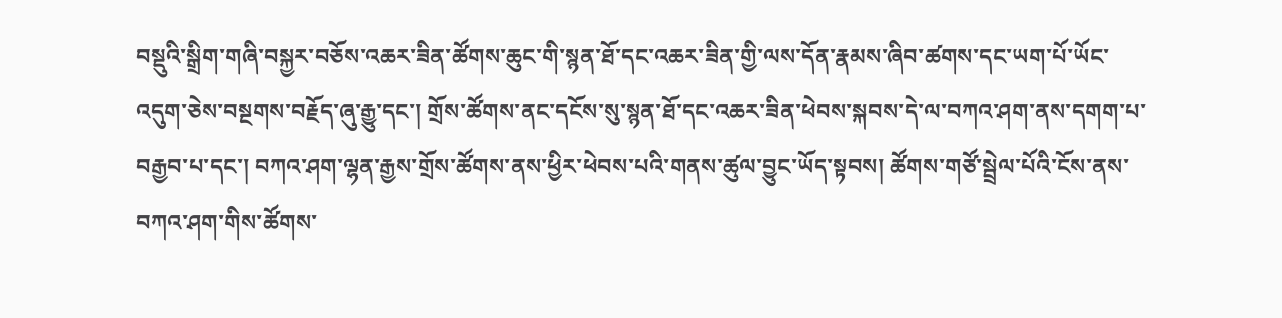བསྡུའི་སྒྲིག་གཞི་བསྐྱར་བཅོས་འཆར་ཟིན་ཚོགས་ཆུང་གི་སྙན་ཐོ་དང་འཆར་ཟིན་གྱི་ལས་དོན་རྣམས་ཞིབ་ཚགས་དང་ཡག་པོ་ཡོང་འདུག་ཅེས་བསྔགས་བརྗོད་ཞུ་རྒྱུ་དང་། གྲོས་ཚོགས་ནང་དངོས་སུ་སྙན་ཐོ་དང་འཆར་ཟིན་ཕེབས་སྐབས་དེ་ལ་བཀའ་ཤག་ནས་དགག་པ་བརྒྱབ་པ་དང་། བཀའ་ཤག་ལྷན་རྒྱས་གྲོས་ཚོགས་ནས་ཕྱིར་ཕེབས་པའི་གནས་ཚུལ་བྱུང་ཡོད་སྟབས། ཚོགས་གཙོ་སྦྲེལ་པོའི་ངོས་ནས་བཀའ་ཤག་གིས་ཚོགས་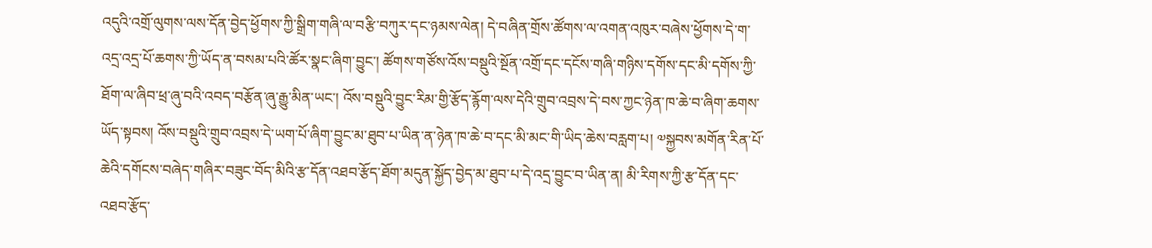འདུའི་འགྲོ་ལུགས་ལས་དོན་བྱེད་ཕྱོགས་ཀྱི་སྒྲིག་གཞི་ལ་བརྩི་བཀུར་དང་ཉམས་ལེན། དེ་བཞིན་གྲོས་ཚོགས་ལ་འགན་འཁུར་བཞེས་ཕྱོགས་དེ་ག་འདྲ་འདྲ་པོ་ཆགས་ཀྱི་ཡོད་ན་བསམ་པའི་ཚོར་སྣང་ཞིག་བྱུང་། ཚོགས་གཙོས་འོས་བསྡུའི་སྔོན་འགྲོ་དང་དངོས་གཞི་གཉིས་དགོས་དང་མི་དགོས་ཀྱི་ཐོག་ལ་ཞིབ་ཕྲ་ཞུ་བའི་འབད་བརྩོན་ཞུ་རྒྱུ་མིན་ཡང་། འོས་བསྡུའི་བྱུང་རིམ་གྱི་རྩོད་རྙོག་ལས་དེའི་གྲུབ་འབྲས་དེ་བས་ཀྱང་ཉེན་ཁ་ཆེ་བ་ཞིག་ཆགས་ཡོད་སྟབས། འོས་བསྡུའི་གྲུབ་འབྲས་དེ་ཡག་པོ་ཞིག་བྱུང་མ་ཐུབ་པ་ཡིན་ན་ཉེན་ཁ་ཆེ་བ་དང་མི་མང་གི་ཡིད་ཆེས་བརླག་པ། ༧སྐྱབས་མགོན་རིན་པོ་ཆེའི་དགོངས་བཞེད་གཞིར་བཟུང་བོད་མིའི་རྩ་དོན་འཐབ་རྩོད་ཐོག་མདུན་སྐྱོད་བྱེད་མ་ཐུབ་པ་དེ་འདྲ་བྱུང་བ་ཡིན་ན། མི་རིགས་ཀྱི་རྩ་དོན་དང་འཐབ་རྩོད་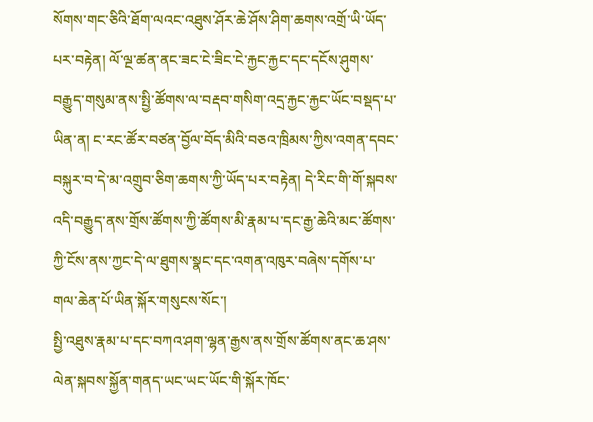སོགས་གང་ཅིའི་ཐོག་ལའང་འཐུས་ཤོར་ཆེ་ཤོས་ཤིག་ཆགས་འགྲོ་ཡི་ཡོད་པར་བརྟེན། ལོ་ལྔ་ཚན་ནང་ཟང་ངེ་ཟིང་ངེ་རྐྱང་རྐྱང་དང་དངོས་ཤུགས་བརྒྱུད་གསུམ་ནས་སྤྱི་ཚོགས་ལ་བརྡབ་གསིག་འདྲ་རྐྱང་རྐྱང་ཡོང་བསྡད་པ་ཡིན་ན། ང་རང་ཚོར་བཙན་བྱོལ་བོད་མིའི་བཅའ་ཁྲིམས་ཀྱིས་འགན་དབང་བསྐུར་བ་དེ་མ་འགྲུབ་ཅིག་ཆགས་ཀྱི་ཡོད་པར་བརྟེན། དེ་རིང་གི་གོ་སྐབས་འདི་བརྒྱུད་ནས་གྲོས་ཚོགས་ཀྱི་ཚོགས་མི་རྣམ་པ་དང་རྒྱ་ཆེའི་མང་ཚོགས་ཀྱི་ངོས་ནས་ཀྱང་དེ་ལ་ཐུགས་སྣང་དང་འགན་འཁུར་བཞེས་དགོས་པ་གལ་ཆེན་པོ་ཡིན་སྐོར་གསུངས་སོང་།
སྤྱི་འཐུས་རྣམ་པ་དང་བཀའ་ཤག་ལྷན་རྒྱས་ནས་གྲོས་ཚོགས་ནང་ཆ་ཤས་ལེན་སྐབས་སྐྱོན་གནད་ཡང་ཡང་ཡོང་གི་སྐོར་ཁོང་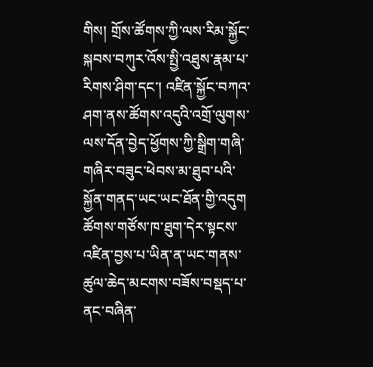གིས། གྲོས་ཚོགས་ཀྱི་ལས་རིམ་སྐྱོང་སྐབས་བཀུར་འོས་སྤྱི་འཐུས་རྣམ་པ་རིགས་ཤིག་དང་། འཛིན་སྐྱོང་བཀའ་ཤག་ནས་ཚོགས་འདུའི་འགྲོ་ལུགས་ལས་དོན་བྱེད་ཕྱོགས་ཀྱི་སྒྲིག་གཞི་གཞིར་བཟུང་ཕེབས་མ་ཐུབ་པའི་སྐྱོན་གནད་ཡང་ཡང་ཐོན་གྱི་འདུག ཚོགས་གཙོས་ཁ་ཐུག་དེར་སྟངས་འཛིན་བྱས་པ་ཡིན་ན་ཡང་གནས་ཚུལ་ཆེད་མངགས་བཟོས་བསྡད་པ་ནང་བཞིན་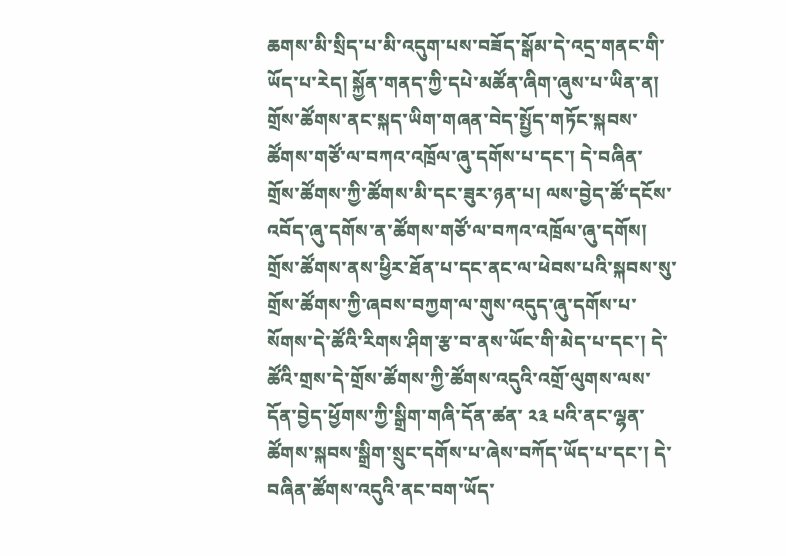ཆགས་མི་སྲིད་པ་མི་འདུག་པས་བཟོད་སྒོམ་དེ་འདྲ་གནང་གི་ཡོད་པ་རེད། སྐྱོན་གནད་ཀྱི་དཔེ་མཚོན་ཞིག་ཞུས་པ་ཡིན་ན། གྲོས་ཚོགས་ནང་སྐད་ཡིག་གཞན་བེད་སྤྱོད་གཏོང་སྐབས་ཚོགས་གཙོ་ལ་བཀའ་འཁྲོལ་ཞུ་དགོས་པ་དང་། དེ་བཞིན་གྲོས་ཚོགས་ཀྱི་ཚོགས་མི་དང་ཟུར་ཉན་པ། ལས་བྱེད་ཚོ་དངོས་འབོད་ཞུ་དགོས་ན་ཚོགས་གཙོ་ལ་བཀའ་འཁྲོལ་ཞུ་དགོས། གྲོས་ཚོགས་ནས་ཕྱིར་ཐོན་པ་དང་ནང་ལ་ཕེབས་པའི་སྐབས་སུ་གྲོས་ཚོགས་ཀྱི་ཞབས་བཀྱག་ལ་གུས་འདུད་ཞུ་དགོས་པ་སོགས་དེ་ཚོའི་རིགས་ཤིག་རྩ་བ་ནས་ཡོང་གི་མེད་པ་དང་། དེ་ཚོའི་གྲས་དེ་གྲོས་ཚོགས་ཀྱི་ཚོགས་འདུའི་འགྲོ་ལུགས་ལས་དོན་བྱེད་ཕྱོགས་ཀྱི་སྒྲིག་གཞི་དོན་ཚན་ ༢༣ པའི་ནང་ལྷན་ཚོགས་སྐབས་སྒྲིག་སྲུང་དགོས་པ་ཞེས་བཀོད་ཡོད་པ་དང་། དེ་བཞིན་ཚོགས་འདུའི་ནང་བག་ཡོད་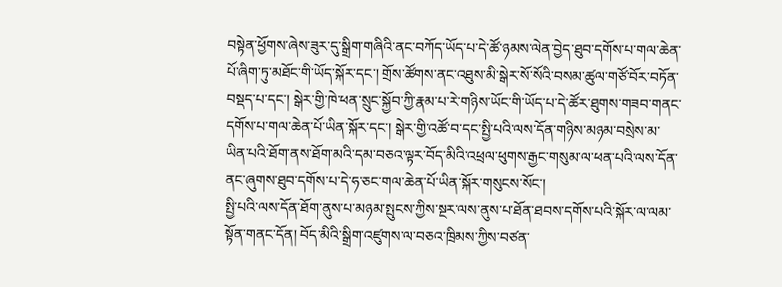བསྟེན་ཕྱོགས་ཞེས་ཟུར་དུ་སྒྲིག་གཞིའི་ནང་བཀོད་ཡོད་པ་དེ་ཚོ་ཉམས་ལེན་བྱེད་ཐུབ་དགོས་པ་གལ་ཆེན་པོ་ཞིག་ཏུ་མཐོང་གི་ཡོད་སྐོར་དང་། གྲོས་ཚོགས་ནང་འཐུས་མི་སྒེར་སོ་སོའི་བསམ་ཚུལ་གཙོ་བོར་བཏོན་བསྡད་པ་དང་། སྒེར་གྱི་ཁེ་ཕན་སྲུང་སྐྱོབ་ཀྱི་རྣམ་པ་རེ་གཉིས་ཡོང་གི་ཡོད་པ་དེ་ཚོར་ཐུགས་གཟབ་གནང་དགོས་པ་གལ་ཆེན་པོ་ཡིན་སྐོར་དང་། སྒེར་གྱི་འཚོ་བ་དང་སྤྱི་པའི་ལས་དོན་གཉིས་མཉམ་བསྲེས་མ་ཡིན་པའི་ཐོག་ནས་ཐོག་མའི་དམ་བཅའ་ལྟར་བོད་མིའི་འཕྲལ་ཕུགས་རྒྱང་གསུམ་ལ་ཕན་པའི་ལས་དོན་ནང་ཞུགས་ཐུབ་དགོས་པ་དེ་ཧ་ཅང་གལ་ཆེན་པོ་ཡིན་སྐོར་གསུངས་སོང་།
སྤྱི་པའི་ལས་དོན་ཐོག་ནུས་པ་མཉམ་སྤུངས་ཀྱིས་སྔར་ལས་ནུས་པ་ཐོན་ཐབས་དགོས་པའི་སྐོར་ལ་ལམ་སྟོན་གནང་དོན། བོད་མིའི་སྒྲིག་འཛུགས་ལ་བཅའ་ཁྲིམས་ཀྱིས་བཙན་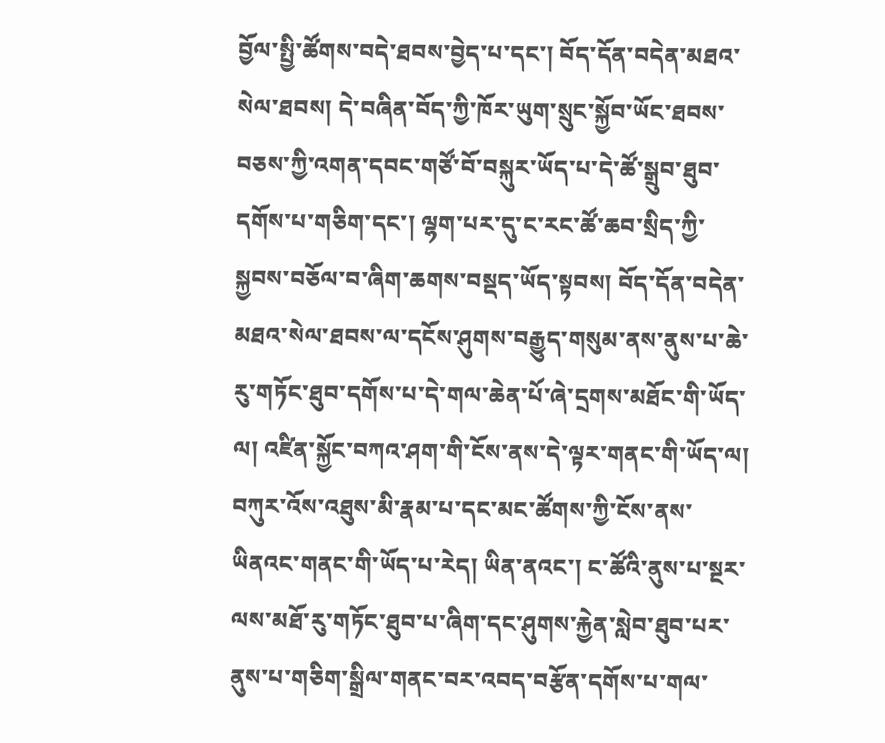བྱོལ་སྤྱི་ཚོགས་བདེ་ཐབས་བྱེད་པ་དང་། བོད་དོན་བདེན་མཐའ་སེལ་ཐབས། དེ་བཞིན་བོད་ཀྱི་ཁོར་ཡུག་སྲུང་སྐྱོབ་ཡོང་ཐབས་བཅས་ཀྱི་འགན་དབང་གཙོ་བོ་བསྐུར་ཡོད་པ་དེ་ཚོ་སྒྲུབ་ཐུབ་དགོས་པ་གཅིག་དང་། ལྷག་པར་དུ་ང་རང་ཚོ་ཆབ་སྲིད་ཀྱི་སྐྱབས་བཅོལ་བ་ཞིག་ཆགས་བསྡད་ཡོད་སྟབས། བོད་དོན་བདེན་མཐའ་སེལ་ཐབས་ལ་དངོས་ཤུགས་བརྒྱུད་གསུམ་ནས་ནུས་པ་ཆེ་རུ་གཏོང་ཐུབ་དགོས་པ་དེ་གལ་ཆེན་པོ་ཞེ་དྲགས་མཐོང་གི་ཡོད་ལ། འཛིན་སྐྱོང་བཀའ་ཤག་གི་ངོས་ནས་དེ་ལྟར་གནང་གི་ཡོད་ལ། བཀུར་འོས་འཐུས་མི་རྣམ་པ་དང་མང་ཚོགས་ཀྱི་ངོས་ནས་ཡིནའང་གནང་གི་ཡོད་པ་རེད། ཡིན་ནའང་། ང་ཚོའི་ནུས་པ་སྔར་ལས་མཐོ་རུ་གཏོང་ཐུབ་པ་ཞིག་དང་ཤུགས་རྐྱེན་སླེབ་ཐུབ་པར་ནུས་པ་གཅིག་སྒྲིལ་གནང་བར་འབད་བརྩོན་དགོས་པ་གལ་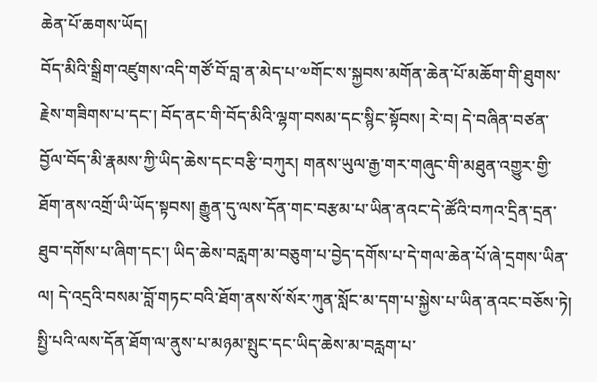ཆེན་པོ་ཆགས་ཡོད།
བོད་མིའི་སྒྲིག་འཛུགས་འདི་གཙོ་བོ་བླ་ན་མེད་པ་༧གོང་ས་སྐྱབས་མགོན་ཆེན་པོ་མཆོག་གི་ཐུགས་རྗེས་གཟིགས་པ་དང་། བོད་ནང་གི་བོད་མིའི་ལྷག་བསམ་དང་སྙིང་སྟོབས། རེ་བ། དེ་བཞིན་བཙན་བྱོལ་བོད་མི་རྣམས་ཀྱི་ཡིད་ཆེས་དང་བརྩི་བཀུར། གནས་ཡུལ་རྒྱ་གར་གཞུང་གི་མཐུན་འགྱུར་གྱི་ཐོག་ནས་འགྲོ་ཡི་ཡོད་སྟབས། རྒྱུན་དུ་ལས་དོན་གང་བརྩམ་པ་ཡིན་ནའང་དེ་ཚོའི་བཀའ་དྲིན་དྲན་ཐུབ་དགོས་པ་ཞིག་དང་། ཡིད་ཆེས་བརླག་མ་བཅུག་པ་བྱེད་དགོས་པ་དེ་གལ་ཆེན་པོ་ཞེ་དྲགས་ཡིན་ལ། དེ་འདྲའི་བསམ་བློ་གཏང་བའི་ཐོག་ནས་སོ་སོར་ཀུན་སློང་མ་དག་པ་སྐྱེས་པ་ཡིན་ནའང་བཅོས་ཏེ། སྤྱི་པའི་ལས་དོན་ཐོག་ལ་ནུས་པ་མཉམ་སྤུང་དང་ཡིད་ཆེས་མ་བརླག་པ་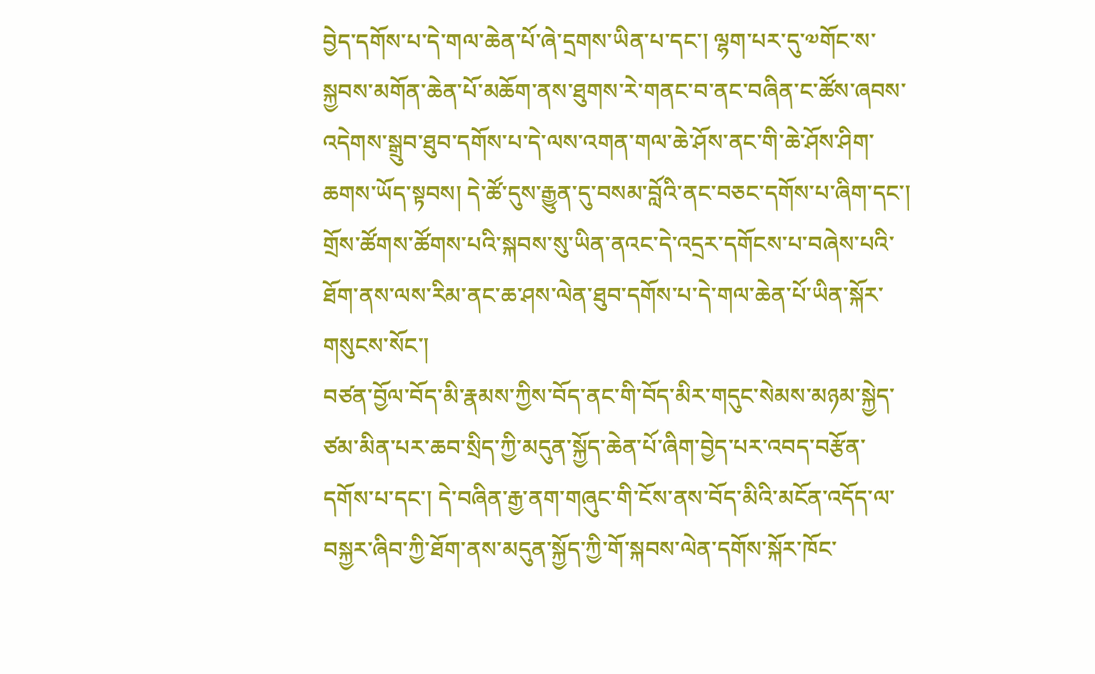བྱེད་དགོས་པ་དེ་གལ་ཆེན་པོ་ཞེ་དྲགས་ཡིན་པ་དང་། ལྷག་པར་དུ་༧གོང་ས་སྐྱབས་མགོན་ཆེན་པོ་མཆོག་ནས་ཐུགས་རེ་གནང་བ་ནང་བཞིན་ང་ཚོས་ཞབས་འདེགས་སྒྲུབ་ཐུབ་དགོས་པ་དེ་ལས་འགན་གལ་ཆེ་ཤོས་ནང་གི་ཆེ་ཤོས་ཤིག་ཆགས་ཡོད་སྟབས། དེ་ཚོ་དུས་རྒྱུན་དུ་བསམ་བློའི་ནང་བཅང་དགོས་པ་ཞིག་དང་། གྲོས་ཚོགས་ཚོགས་པའི་སྐབས་སུ་ཡིན་ནའང་དེ་འདྲར་དགོངས་པ་བཞེས་པའི་ཐོག་ནས་ལས་རིམ་ནང་ཆ་ཤས་ལེན་ཐུབ་དགོས་པ་དེ་གལ་ཆེན་པོ་ཡིན་སྐོར་གསུངས་སོང་།
བཙན་བྱོལ་བོད་མི་རྣམས་ཀྱིས་བོད་ནང་གི་བོད་མིར་གདུང་སེམས་མཉམ་སྐྱེད་ཙམ་མིན་པར་ཆབ་སྲིད་ཀྱི་མདུན་སྐྱོད་ཆེན་པོ་ཞིག་བྱེད་པར་འབད་བརྩོན་དགོས་པ་དང་། དེ་བཞིན་རྒྱ་ནག་གཞུང་གི་ངོས་ནས་བོད་མིའི་མངོན་འདོད་ལ་བསྐྱར་ཞིབ་ཀྱི་ཐོག་ནས་མདུན་སྐྱོད་ཀྱི་གོ་སྐབས་ལེན་དགོས་སྐོར་ཁོང་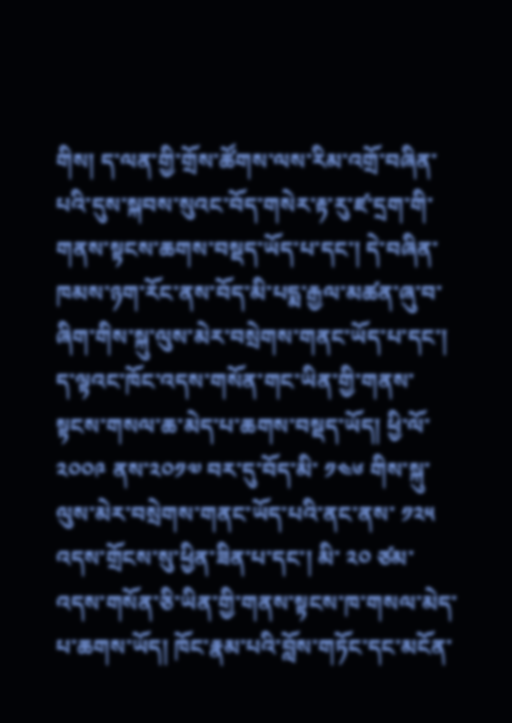གིས། ད་ལན་གྱི་གྲོས་ཚོགས་ལས་རིམ་འགྲོ་བཞིན་པའི་དུས་སྐབས་སུའང་བོད་གསེར་རྟ་རུ་ཛ་དྲག་གི་གནས་སྟངས་ཆགས་བསྡད་ཡོད་པ་དང་། དེ་བཞིན་ཁམས་ཉག་རོང་ནས་བོད་མི་པདྨ་རྒྱལ་མཚན་ཞུ་བ་ཞིག་གིས་སྐུ་ལུས་མེར་བསྲེགས་གནང་ཡོད་པ་དང་། ད་ལྟའང་ཁོང་འདས་གསོན་གང་ཡིན་གྱི་གནས་སྟངས་གསལ་ཆ་མེད་པ་ཆགས་བསྡད་ཡོད། ཕྱི་ལོ་ ༢༠༠༩ ནས་༢༠༡༧ བར་དུ་བོད་མི་ ༡༤༦ གིས་སྐུ་ལུས་མེར་བསྲེགས་གནང་ཡོད་པའི་ནང་ནས་ ༡༢༥ འདས་གྲོངས་སུ་ཕྱིན་ཟིན་པ་དང་། མི་ ༢༠ ཙམ་འདས་གསོན་ཅི་ཡིན་གྱི་གནས་སྟངས་ཁ་གསལ་མེད་པ་ཆགས་ཡོད། ཁོང་རྣམ་པའི་བློས་གཏོང་དང་མངོན་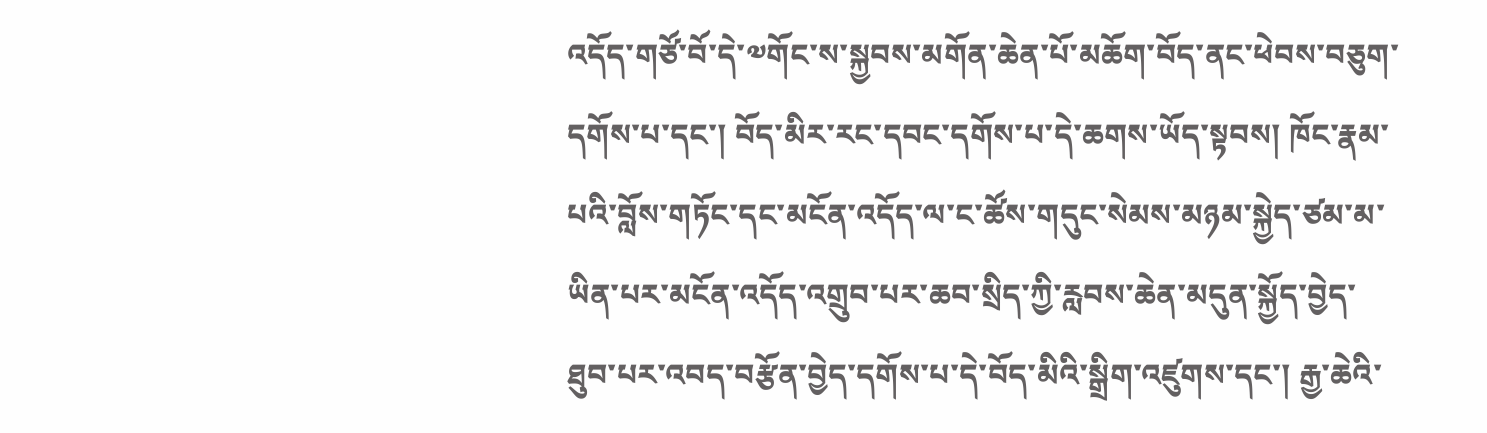འདོད་གཙོ་བོ་དེ་༧གོང་ས་སྐྱབས་མགོན་ཆེན་པོ་མཆོག་བོད་ནང་ཕེབས་བཅུག་དགོས་པ་དང་། བོད་མིར་རང་དབང་དགོས་པ་དེ་ཆགས་ཡོད་སྟབས། ཁོང་རྣམ་པའི་བློས་གཏོང་དང་མངོན་འདོད་ལ་ང་ཚོས་གདུང་སེམས་མཉམ་སྐྱེད་ཙམ་མ་ཡིན་པར་མངོན་འདོད་འགྲུབ་པར་ཆབ་སྲིད་ཀྱི་རླབས་ཆེན་མདུན་སྐྱོད་བྱེད་ཐུབ་པར་འབད་བརྩོན་བྱེད་དགོས་པ་དེ་བོད་མིའི་སྒྲིག་འཛུགས་དང་། རྒྱ་ཆེའི་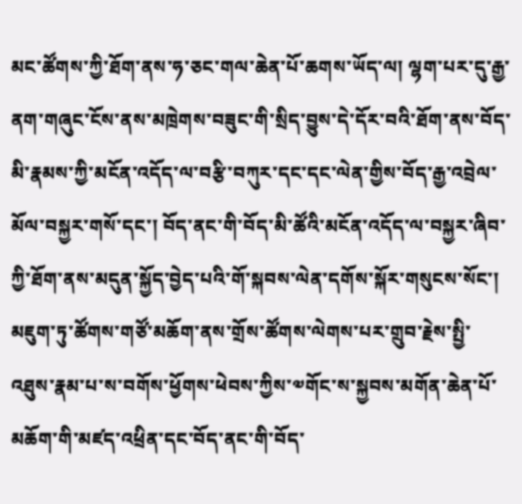མང་ཚོགས་ཀྱི་ཐོག་ནས་ཧ་ཅང་གལ་ཆེན་པོ་ཆགས་ཡོད་ལ། ལྷག་པར་དུ་རྒྱ་ནག་གཞུང་ངོས་ནས་མཁྲེགས་བཟུང་གི་སྲིད་བྱུས་དེ་དོར་བའི་ཐོག་ནས་བོད་མི་རྣམས་ཀྱི་མངོན་འདོད་ལ་བརྩི་བཀུར་དང་དང་ལེན་གྱིས་བོད་རྒྱ་འབྲེལ་མོལ་བསྐྱར་གསོ་དང་། བོད་ནང་གི་བོད་མི་ཚོའི་མངོན་འདོད་ལ་བསྐྱར་ཞིབ་ཀྱི་ཐོག་ནས་མདུན་སྐྱོད་བྱེད་པའི་གོ་སྐབས་ལེན་དགོས་སྐོར་གསུངས་སོང་།
མཇུག་ཏུ་ཚོགས་གཙོ་མཆོག་ནས་གྲོས་ཚོགས་ལེགས་པར་གྲུབ་རྗེས་སྤྱི་འཐུས་རྣམ་པ་ས་བགོས་ཕྱོགས་ཕེབས་ཀྱིས་༧གོང་ས་སྐྱབས་མགོན་ཆེན་པོ་མཆོག་གི་མཛད་འཕྲིན་དང་བོད་ནང་གི་བོད་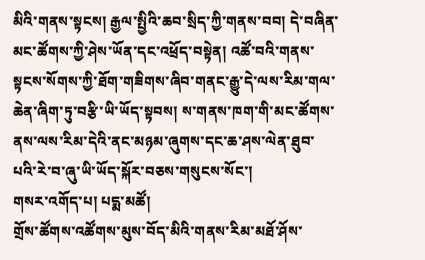མིའི་གནས་སྟངས། རྒྱལ་སྤྱིའི་ཆབ་སྲིད་ཀྱི་གནས་བབ། དེ་བཞིན་མང་ཚོགས་ཀྱི་ཤེས་ཡོན་དང་འཕྲོད་བསྟེན། འཚོ་བའི་གནས་སྟངས་སོགས་ཀྱི་ཐོག་གཟིགས་ཞིབ་གནང་རྒྱུ་དེ་ལས་རིམ་གལ་ཆེན་ཞིག་ཏུ་བརྩི་ཡི་ཡོད་སྟབས། ས་གནས་ཁག་གི་མང་ཚོགས་ནས་ལས་རིམ་དེའི་ནང་མཉམ་ཞུགས་དང་ཆ་ཤས་ལེན་ཐུབ་པའི་རེ་བ་ཞུ་ཡི་ཡོད་སྐོར་བཅས་གསུངས་སོང་།
གསར་འགོད་པ། པདྨ་མཚོ།
གྲོས་ཚོགས་འཚོགས་མུས་བོད་མིའི་གནས་རིམ་མཐོ་ཤོས་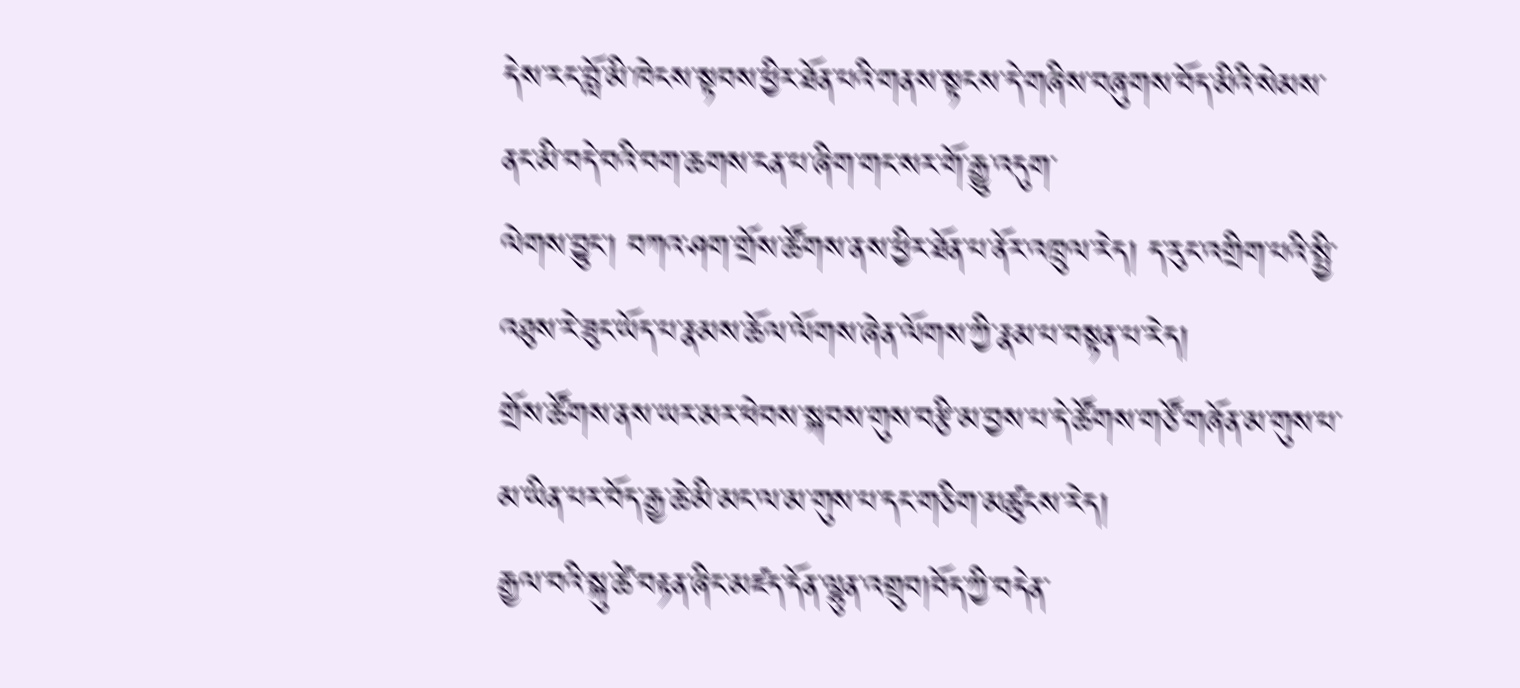དེས་རང་བློ་མི་ཁེངས་སྟབས་ཕྱིར་ཐོན་པའི་གནས་སྟངས་དེ་གཞིས་བཞུགས་བོད་མིའི་སེམས་ནང་མི་བདེ་བའི་བག་ཆགས་ངན་པ་ཞིག་གང་སར་གོ་རྒྱུ་འདུག་
ལེགས་བྱུང་། བཀའ་ཤག་གྲོས་ཚོགས་ནས་ཕྱིར་ཐོན་པ་ནོར་འཁྲུལ་རེད། ད་རུང་འགྲིག་པའི་སྤྱི་འཐུས་རེ་ཟུང་ཡོད་པ་རྣམས་ཆོལ་ལོགས་ཞེན་ལོགས་ཀྱི་རྣམ་པ་བསྟན་པ་རེད།
གྲོས་ཚོགས་ནས་ཡར་མར་ཕེབས་སྐབས་གུས་བརྩི་མ་བྱས་པ་དེ་ཚོགས་གཙོ་གཞོན་མ་གུས་པ་མ་ཡིན་པར་བོད་རྒྱ་ཆེ་མི་མང་ལ་མ་གུས་པ་དང་གཅིག་མཚུངས་རེད།
རྒྱལ་བའི་སྐུ་ཚེ་བརྟན་ཞིང་མཛད་དོན་ལྷུན་འགྲུབ།བོད་ཀྱི་བདེན་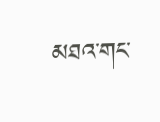མཐའ་གང་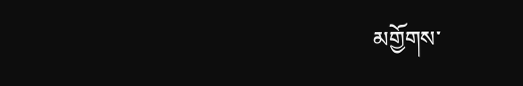མགྱོགས་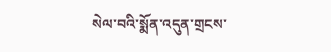སེལ་བའི་སྨོན་འདུན་གྲངས་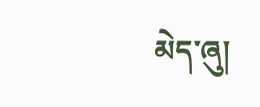མེད་ཞུ།